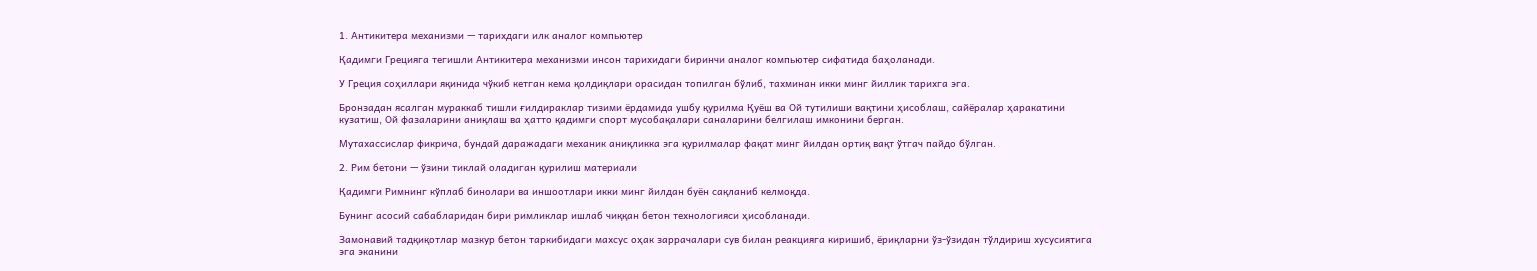1. Антикитера механизми — тарихдаги илк аналог компьютер

Қадимги Грецияга тегишли Антикитера механизми инсон тарихидаги биринчи аналог компьютер сифатида баҳоланади.

У Греция соҳиллари яқинида чўкиб кетган кема қолдиқлари орасидан топилган бўлиб, тахминан икки минг йиллик тарихга эга.

Бронзадан ясалган мураккаб тишли ғилдираклар тизими ёрдамида ушбу қурилма Қуёш ва Ой тутилиши вақтини ҳисоблаш, сайёралар ҳаракатини кузатиш, Ой фазаларини аниқлаш ва ҳатто қадимги спорт мусобақалари саналарини белгилаш имконини берган.

Мутахассислар фикрича, бундай даражадаги механик аниқликка эга қурилмалар фақат минг йилдан ортиқ вақт ўтгач пайдо бўлган.

2. Рим бетони — ўзини тиклай оладиган қурилиш материали

Қадимги Римнинг кўплаб бинолари ва иншоотлари икки минг йилдан буён сақланиб келмоқда.

Бунинг асосий сабабларидан бири римликлар ишлаб чиққан бетон технологияси ҳисобланади.

Замонавий тадқиқотлар мазкур бетон таркибидаги махсус оҳак заррачалари сув билан реакцияга киришиб, ёриқларни ўз-ўзидан тўлдириш хусусиятига эга эканини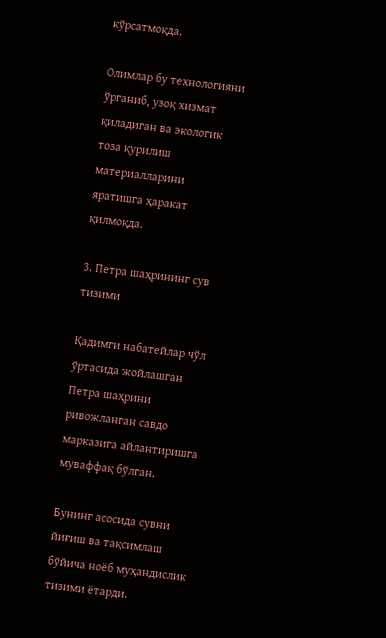кўрсатмоқда.

Олимлар бу технологияни ўрганиб, узоқ хизмат қиладиган ва экологик тоза қурилиш материалларини яратишга ҳаракат қилмоқда.

3. Петра шаҳрининг сув тизими

Қадимги набатейлар чўл ўртасида жойлашган Петра шаҳрини ривожланган савдо марказига айлантиришга муваффақ бўлган.

Бунинг асосида сувни йиғиш ва тақсимлаш бўйича ноёб муҳандислик тизими ётарди.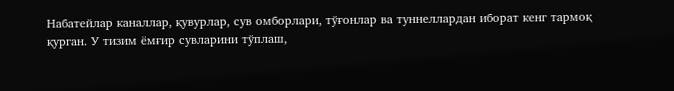Набатейлар каналлар, қувурлар, сув омборлари, тўғонлар ва туннеллардан иборат кенг тармоқ қурган. У тизим ёмғир сувларини тўплаш,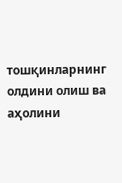тошқинларнинг олдини олиш ва аҳолини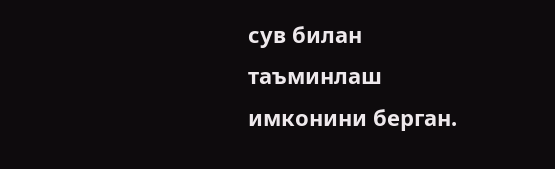сув билан таъминлаш имконини берган.